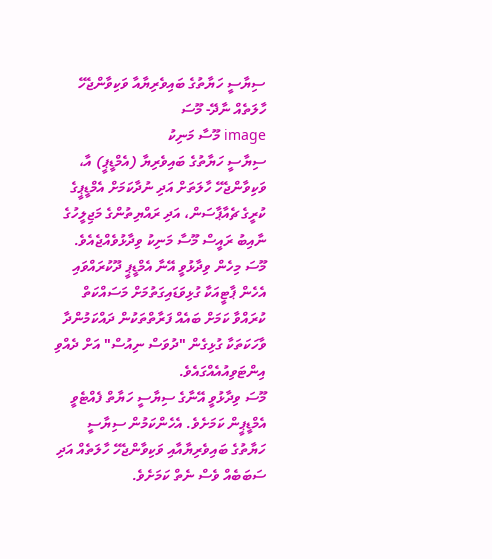ސިޔާސީ ހަޔާތުގެ ބައިވެރިޔާއާ ވަކިވާންޖެހޭ ހާލަތެއް ނާދޭ- މޫސަ
image މޫސާ މަނިކު
ސިޔާސީ ހަޔާތުގެ ބައިވެރިޔާ (އެމްޑީޕީ) އާ، ވަކިވާންޖެހޭ ހާލަތަށް އަދި ނުދާކަމަށް އެމްޑީޕީގެ ކުރީގެ ޗެއާޕާސަން، އަދި ރައްޔިތުންގެ މަޖިލީހުގެ ނާއިބު ރައީސް މޫސާ މަނިކު ވިދާޅުވެއްޖެއެވެ.
މޫސަ މިހެން ވިދާޅުވީ އޭނާ އެމްޑީޕީ ދޫކުރައްވައި އެހެން ޕާޓީއަކާ ގުޅިވަޑައިގަތުމަށް މަސައްކަތް ކުރައްވާ ކަމަށް ބައެއް ފަރާތްތަކުން ދައްކަމުންދާ ވާހަކަތަކާ ގުޅިގެން "ދުވަސް ނިއުސް" އަށް ދެއްވި އިންޓަވިއުއެއްގައެވެ.
މޫސަ ވިދާޅުވީ އޭނާގެ ސިޔާސީ ހަޔާތް ފެއްޓެވީ އެމްޑީޕީން ކަމަށެވެ. އެހެންކަމުން ސިޔާސީ ހަޔާތުގެ ބައިވެރިޔާއާއި ވަކިވާންޖެހޭ ހާލަތެއް އަދި ސަބަބެއް ވެސް ނެތް ކަމަށެވެ.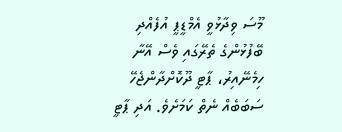މޫސަ ވިދާޅުވީ އެމްޑީޕީ އުފެއްދި ބޭފުޅުންގެ ތެރޭގައި ވެސް އޭނާ ހިމެނޭއިރު، ޕާޓީ ދޫކޮށްދާންޖެހޭ ސަބަބެއް ނެތް ކަމަށެވެ. އަދި ޕާޓީ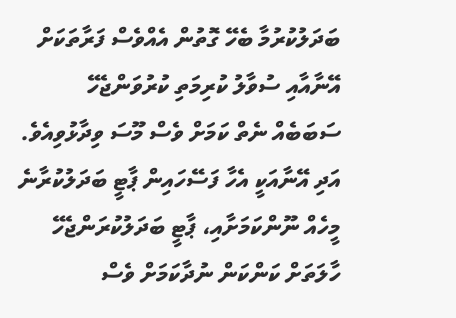ބަދަލުކުރުމާ ބެހޭ ގޮތުން އެއްވެސް ފަރާތަކަށް އޭނާއާއި ސުވާލު ކުރިމަތި ކުރުވަންޖެހޭ ސަބަބެއް ނެތް ކަމަށް ވެސް މޫސަ ވިދާޅުވިއެވެ. އަދި އޭނާއަކީ އެހާ ފަސޭހައިން ޕާޓީ ބަދަލުކުރާނެ މީހެއް ނޫންކަމަށާއި، ޕާޓީ ބަދަލުކުރަންޖެހޭ ހާލަތަށް ކަންކަން ނުދާކަމަށް ވެސް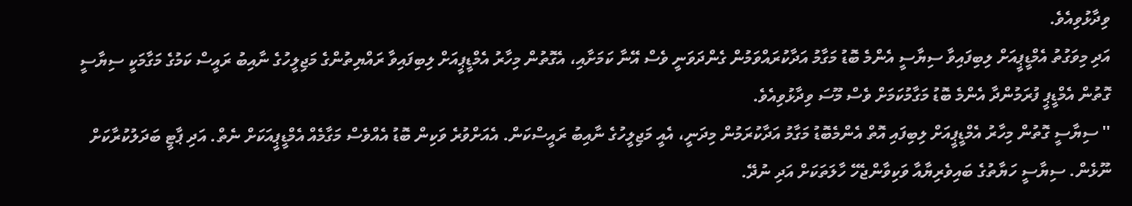ވިދާޅުވިއެވެ.
އަދި މިވަގުތު އެމްޑީޕީއަށް ލިބިފައިވާ ސިޔާސީ އެންމެ ބޮޑު މަގާމު އަދާކުރައްވަމުން ގެންދަވަނީ ވެސް އޭނާ ކަމަށާއި، އެގޮތުން މިހާރު އެމްޑީޕީއަށް ލިބިފައިވާ ރައްޔިތުންގެ މަޖިލީހުގެ ނާއިބު ރައީސް ކަމުގެ މަގާމަކީ ސިޔާސީ ގޮތުން އެމްޑީޕީ ފުރަމުންދާ އެންމެ ބޮޑު މަގާމުކަމަށް ވެސް މޫސަ ވިދާޅުވިއެވެ.
'' ސިޔާސީ ގޮތުން މިހާރު އެމްޑީޕީއަށް ލިބިފައި އޮތް އެންމެބޮޑު މަގާމު އަދާކުރަމުން މިދަނީ، އެއީ މަޖިލީހުގެ ނާއިބު ރައީސްކަން. އެއަށްވުރެ ވަކިން ބޮޑު އެއްވެސް މަގާމެއް އެމްޑީޕީއަކަށް ނެތް. އަދި ޕާޓީ ބަދަލުކުރާކަށް ނޫޅެން. ސިޔާސީ ހަޔާތުގެ ބައިވެރިޔާއާ ވަކިވާންޖެހޭ ހާލަތަކަށް އަދި ނުދޭ.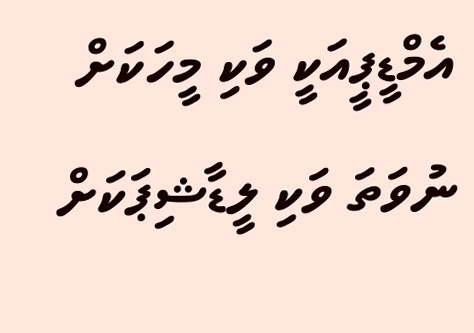އެމްޑީޕީއަކީ ވަކި މީހަކަށް ނުވަތަ ވަކި ލީޑާޝިޕަކަށް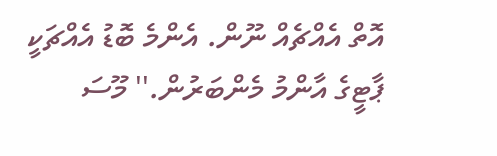އޮތް އެއްޗެއް ނޫން. އެންމެ ބޮޑު އެއްޗަކީ ޕާޓީގެ އާންމު މެންބަރުން.'' މޫސަ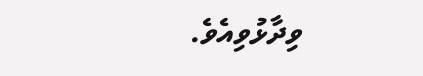ވިދާޅުވިއެވެ.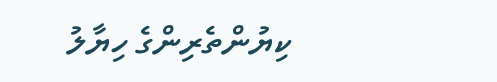ކިޔުންތެރިންގެ ހިޔާލު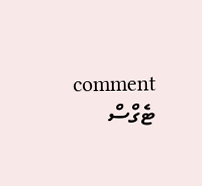comment
ޓެގްސް